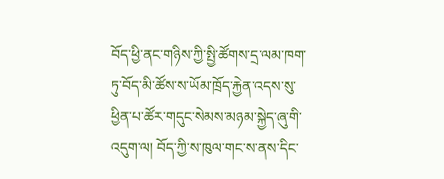བོད་ཕྱི་ནང་གཉིས་ཀྱི་སྤྱི་ཚོགས་དྲ་ལམ་ཁག་ཏུ་བོད་མི་ཚོས་ས་ཡོམ་ཁྲོད་རྐྱེན་འདས་སུ་ཕྱིན་པ་ཚོར་གདུང་སེམས་མཉམ་སྐྱེད་ཞུ་གི་འདུག་ལ། བོད་ཀྱི་ས་ཁུལ་གང་ས་ནས་དིང་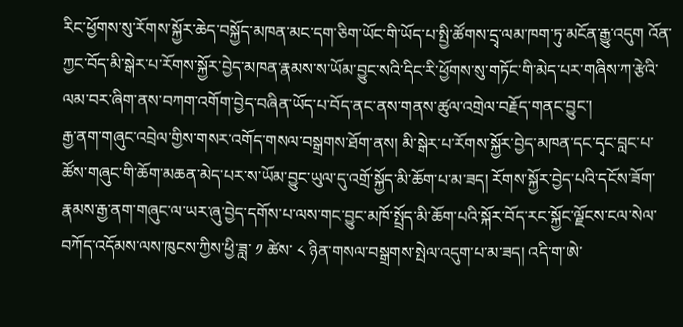རིང་ཕྱོགས་སུ་རོགས་སྐྱོར་ཆེད་བསྐྱོད་མཁན་མང་དག་ཅིག་ཡོང་གི་ཡོད་པ་སྤྱི་ཚོགས་དྲྭ་ལམ་ཁག་ཏུ་མངོན་རྒྱུ་འདུག འོན་ཀྱང་བོད་མི་སྒེར་པ་རོགས་སྐྱོར་བྱེད་མཁན་རྣམས་ས་ཡོམ་བྱུང་སའི་དིང་རི་ཕྱོགས་སུ་གཏོང་གི་མེད་པར་གཞིས་ཀ་རྩེའི་ལམ་བར་ཞིག་ནས་བཀག་འགོག་བྱེད་བཞིན་ཡོད་པ་བོད་ནང་ནས་གནས་ཚུལ་འགྲེལ་བརྗོད་གནང་བྱུང་།
རྒྱ་ནག་གཞུང་འབྲེལ་གྱིས་གསར་འགོད་གསལ་བསྒྲགས་ཐོག་ནས། མི་སྒེར་པ་རོགས་སྐྱོར་བྱེད་མཁན་དང་དྭང་བླང་པ་ཚོས་གཞུང་གི་ཆོག་མཆན་མེད་པར་ས་ཡོམ་བྱུང་ཡུལ་དུ་འགྲོ་སྐྱོད་མི་ཆོག་པ་མ་ཟད། རོགས་སྐྱོར་བྱེད་པའི་དངོས་ཟོག་རྣམས་རྒྱ་ནག་གཞུང་ལ་ཡར་ཞུ་བྱེད་དགོས་པ་ལས་གང་བྱུང་མཁོ་སྤྲོད་མི་ཆོག་པའི་སྐོར་བོད་རང་སྐྱོང་ལྗོངས་ངལ་སེལ་བཀོད་འདོམས་ལས་ཁུངས་ཀྱིས་ཕྱི་ཟླ་ ༡ ཚེས་ ༨ ཉིན་གསལ་བསྒྲགས་སྤེལ་འདུག་པ་མ་ཟད། འདི་ག་ཨེ་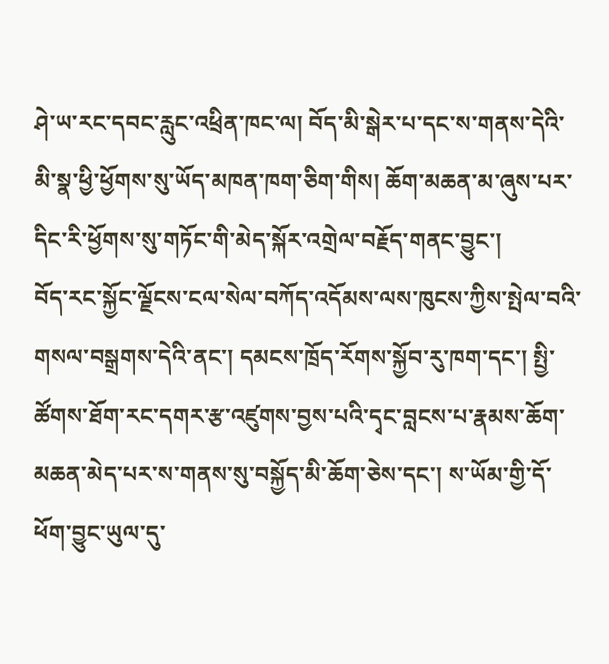ཤེ་ཡ་རང་དབང་རླུང་འཕྲིན་ཁང་ལ། བོད་མི་སྒེར་པ་དང་ས་གནས་དེའི་མི་སྣ་ཕྱི་ཕྱོགས་སུ་ཡོད་མཁན་ཁག་ཅིག་གིས། ཆོག་མཆན་མ་ཞུས་པར་དིང་རི་ཕྱོགས་སུ་གཏོང་གི་མེད་སྐོར་འགྲེལ་བརྗོད་གནང་བྱུང་།
བོད་རང་སྐྱོང་ལྗོངས་ངལ་སེལ་བཀོད་འདོམས་ལས་ཁུངས་ཀྱིས་སྤེལ་བའི་གསལ་བསྒྲགས་དེའི་ནང་། དམངས་ཁྲོད་རོགས་སྐྱོབ་རུ་ཁག་དང་། སྤྱི་ཚོགས་ཐོག་རང་དགར་རྩ་འཛུགས་བྱས་པའི་དྭང་བླངས་པ་རྣམས་ཆོག་མཆན་མེད་པར་ས་གནས་སུ་བསྐྱོད་མི་ཆོག་ཅེས་དང་། ས་ཡོམ་གྱི་དོ་ཕོག་བྱུང་ཡུལ་དུ་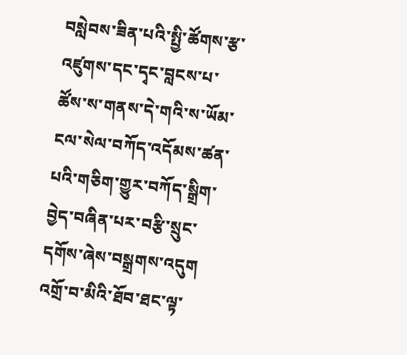བསླེབས་ཟིན་པའི་སྤྱི་ཚོགས་རྩ་འཛུགས་དང་དྭང་བླངས་པ་ཚོས་ས་གནས་དེ་གའི་ས་ཡོམ་ངལ་སེལ་བཀོད་འདོམས་ཚན་པའི་གཅིག་གྱུར་བཀོད་སྒྲིག་བྱེད་བཞིན་པར་བརྩི་སྲུང་དགོས་ཞེས་བསྒྲགས་འདུག
འགྲོ་བ་མིའི་ཐོབ་ཐང་ལྟ་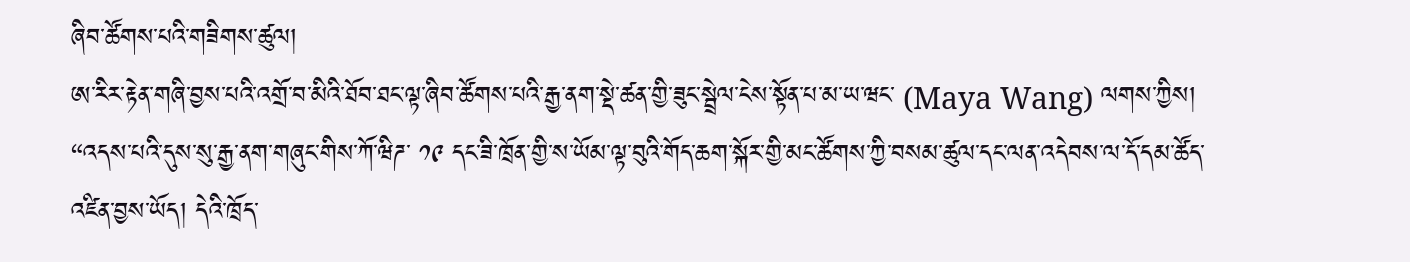ཞིབ་ཚོགས་པའི་གཟིགས་ཚུལ།
ཨ་རིར་རྟེན་གཞི་བྱས་པའི་འགྲོ་བ་མིའི་ཐོབ་ཐང་ལྟ་ཞིབ་ཚོགས་པའི་རྒྱ་ནག་སྡེ་ཚན་གྱི་ཟུང་སྦྲེལ་ངེས་སྟོན་པ་མ་ཡ་ཝང་ (Maya Wang) ལགས་ཀྱིས། “འདས་པའི་དུས་སུ་རྒྱ་ནག་གཞུང་གིས་ཀོ་ཝིཌ་ ༡༩ དང་ཟི་ཁྲོན་གྱི་ས་ཡོམ་ལྟ་བུའི་གོད་ཆག་སྐོར་གྱི་མང་ཚོགས་ཀྱི་བསམ་ཚུལ་དང་ལན་འདེབས་ལ་དོ་དམ་ཚོད་འཛིན་བྱས་ཡོད། དེའི་ཁྲོད་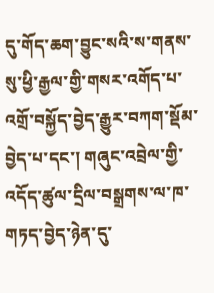དུ་གོད་ཆག་བྱུང་སའི་ས་གནས་སུ་ཕྱི་རྒྱལ་གྱི་གསར་འགོད་པ་འགྲོ་བསྐྱོད་བྱེད་རྒྱུར་བཀག་སྡོམ་བྱེད་པ་དང་། གཞུང་འབྲེལ་གྱི་འདོད་ཚུལ་དྲིལ་བསྒྲགས་ལ་ཁ་གཏད་བྱེད་ཉེན་དུ་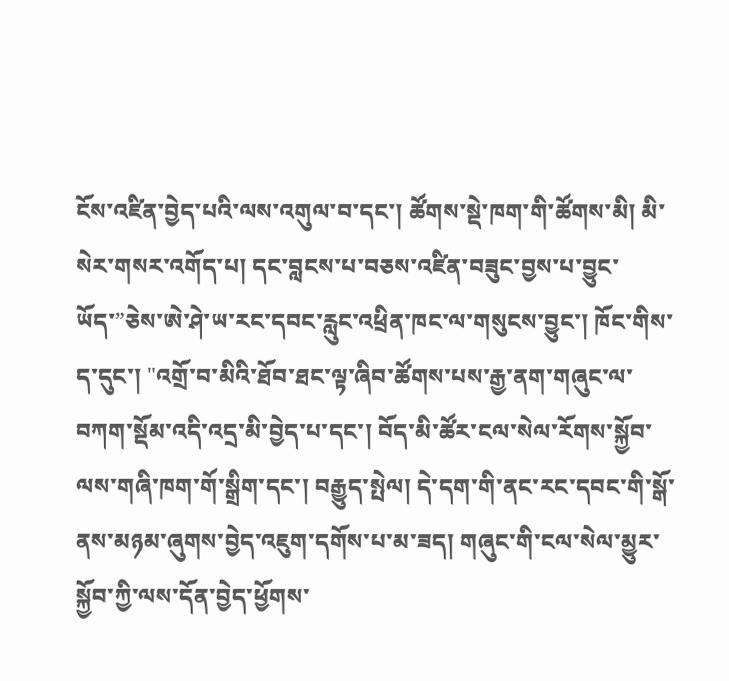ངོས་འཛིན་བྱེད་པའི་ལས་འགུལ་བ་དང་། ཚོགས་སྡེ་ཁག་གི་ཚོགས་མི། མི་སེར་གསར་འགོད་པ། དང་བླངས་པ་བཅས་འཛིན་བཟུང་བྱས་པ་བྱུང་ཡོད་”ཅེས་ཨེ་ཤེ་ཡ་རང་དབང་རླུང་འཕྲིན་ཁང་ལ་གསུངས་བྱུང་། ཁོང་གིས་ད་དུང་། "འགྲོ་བ་མིའི་ཐོབ་ཐང་ལྟ་ཞིབ་ཚོགས་པས་རྒྱ་ནག་གཞུང་ལ་བཀག་སྡོམ་འདི་འདྲ་མི་བྱེད་པ་དང་། བོད་མི་ཚོར་ངལ་སེལ་རོགས་སྐྱོབ་ལས་གཞི་ཁག་གོ་སྒྲིག་དང་། བརྒྱུད་སྤེལ། དེ་དག་གི་ནང་རང་དབང་གི་སྒོ་ནས་མཉམ་ཞུགས་བྱེད་འཇུག་དགོས་པ་མ་ཟད། གཞུང་གི་ངལ་སེལ་མྱུར་སྐྱོབ་ཀྱི་ལས་དོན་བྱེད་ཕྱོགས་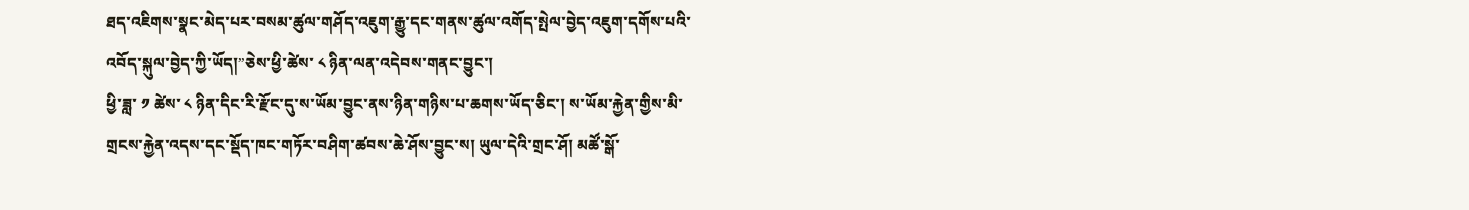ཐད་འཇིགས་སྣང་མེད་པར་བསམ་ཚུལ་གཤོད་འཇུག་རྒྱུ་དང་གནས་ཚུལ་འགོད་སྤེལ་བྱེད་འཇུག་དགོས་པའི་འབོད་སྐུལ་བྱེད་ཀྱི་ཡོད།”ཅེས་ཕྱི་ཚེས་ ༨ ཉིན་ལན་འདེབས་གནང་བྱུང་།
ཕྱི་ཟླ་ ༡ ཚེས་ ༨ ཉིན་དིང་རི་རྫོང་དུ་ས་ཡོམ་བྱུང་ནས་ཉིན་གཉིས་པ་ཆགས་ཡོད་ཅིང་། ས་ཡོམ་རྐྱེན་གྱིས་མི་གྲངས་རྐྱེན་འདས་དང་སྡོད་ཁང་གཏོར་བཤིག་ཚབས་ཆེ་ཤོས་བྱུང་ས། ཡུལ་དེའི་གྲང་ཤོ། མཚོ་སྒོ་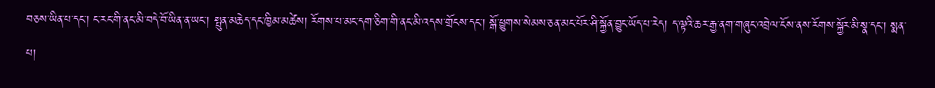བཅས་ཡིན་པ་དང་། ང་རང་གི་ནང་མི་བདེ་བོ་ཡིན་ན་ཡང་། སྤུན་མཆེད་དང་ཁྱིམ་མཚེས། རོགས་པ་མང་དག་ཅིག་གི་ནང་མི་འདས་གྲོངས་དང་། སྒོ་ཕྱུགས་སེམས་ཅན་མང་པོར་ཤི་སྐྱོན་བྱུང་ཡོད་པ་རེད། ད་ལྟའི་ཆར་རྒྱ་ནག་གཞུང་འབྲེལ་ངོས་ནས་རོགས་སྐྱོར་མི་སྣ་དང་། སྨན་པ།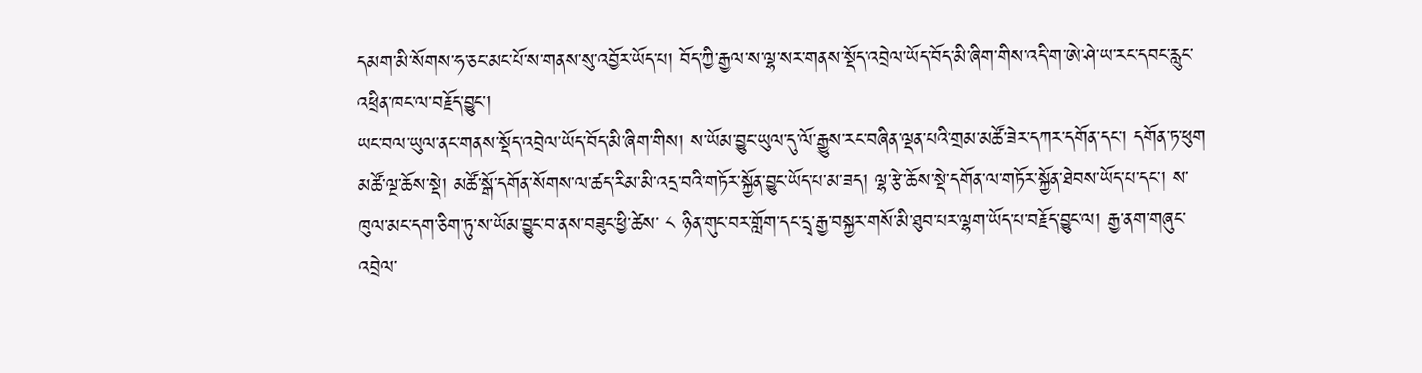དམག་མི་སོགས་ཧ་ཅང་མང་པོ་ས་གནས་སུ་འབྱོར་ཡོད་པ། བོད་ཀྱི་རྒྱལ་ས་ལྷ་སར་གནས་སྡོད་འབྲེལ་ཡོད་བོད་མི་ཞིག་གིས་འདི་ག་ཨེ་ཤེ་ཡ་རང་དབང་རླུང་འཕྲིན་ཁང་ལ་བརྗོད་བྱུང་།
ཡང་བལ་ཡུལ་ནང་གནས་སྡོད་འབྲེལ་ཡོད་བོད་མི་ཞིག་གིས། ས་ཡོམ་བྱུང་ཡུལ་དུ་ལོ་རྒྱུས་རང་བཞིན་ལྡན་པའི་གྲམ་མཚོ་ཟེར་དཀར་དགོན་དང་། དགོན་ཏ་ཕུག མཚོ་ལྔ་ཆོས་སྡེ། མཚོ་སྒོ་དགོན་སོགས་ལ་ཚད་རིམ་མི་འདྲ་བའི་གཏོར་སྐྱོན་བྱུང་ཡོད་པ་མ་ཟད། ལྷ་རྩེ་ཆོས་སྡེ་དགོན་ལ་གཏོར་སྐྱོན་ཐེབས་ཡོད་པ་དང་། ས་ཁུལ་མང་དག་ཅིག་ཏུ་ས་ཡོམ་བྱུང་བ་ནས་བཟུང་ཕྱི་ཚེས་ ༨ ཉིན་གུང་བར་གློག་དང་དྲྭ་རྒྱ་བསྐྱར་གསོ་མི་ཐུབ་པར་ལྷག་ཡོད་པ་བརྗོད་བྱུང་ལ། རྒྱ་ནག་གཞུང་འབྲེལ་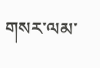གསར་ལམ་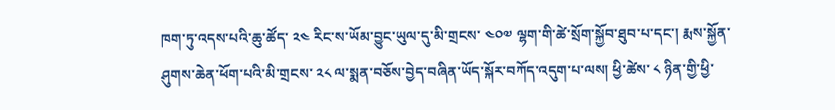ཁག་ཏུ་འདས་པའི་ཆུ་ཚོད་ ༢༤ རིང་ས་ཡོམ་བྱུང་ཡུལ་དུ་མི་གྲངས་ ༤༠༧ ལྷག་གི་ཚེ་སྲོག་སྐྱོབ་ཐུབ་པ་དང་། རྨས་སྐྱོན་ཤུགས་ཆེན་ཕོག་པའི་མི་གྲངས་ ༢༨ ལ་སྨན་བཅོས་བྱེད་བཞིན་ཡོད་སྐོར་བཀོད་འདུག་པ་ལས། ཕྱི་ཚེས་ ༨ ཉིན་གྱི་ཕྱི་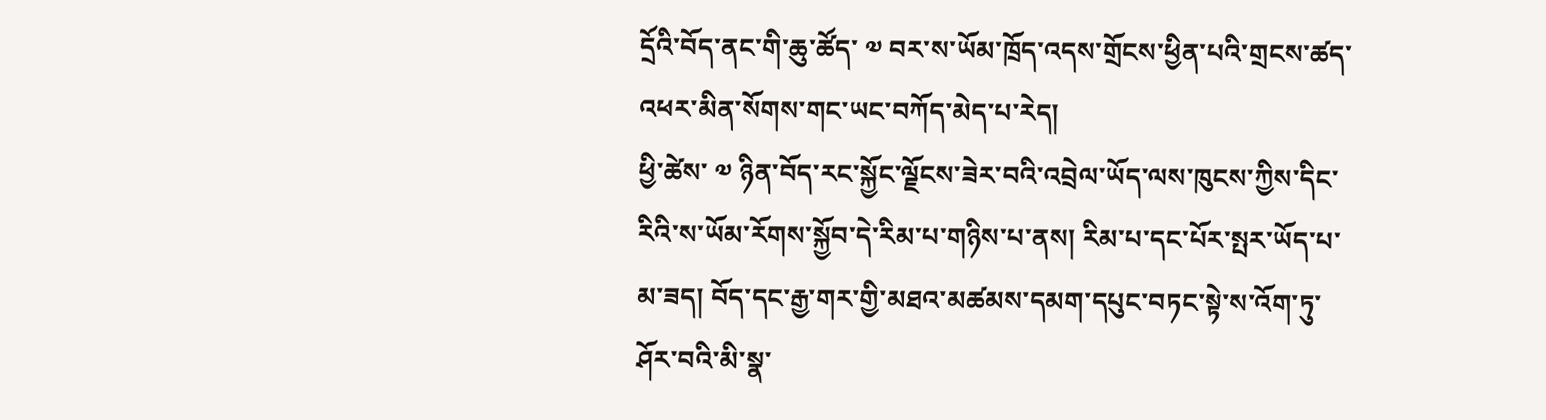དྲོའི་བོད་ནང་གི་ཆུ་ཚོད་ ༧ བར་ས་ཡོམ་ཁྲོད་འདས་གྲོངས་ཕྱིན་པའི་གྲངས་ཚད་འཕར་མིན་སོགས་གང་ཡང་བཀོད་མེད་པ་རེད།
ཕྱི་ཚེས་ ༧ ཉིན་བོད་རང་སྐྱོང་ལྗོངས་ཟེར་བའི་འབྲེལ་ཡོད་ལས་ཁུངས་ཀྱིས་དིང་རིའི་ས་ཡོམ་རོགས་སྐྱོབ་དེ་རིམ་པ་གཉིས་པ་ནས། རིམ་པ་དང་པོར་སྤར་ཡོད་པ་མ་ཟད། བོད་དང་རྒྱ་གར་གྱི་མཐའ་མཚམས་དམག་དཔུང་བཏང་སྟེ་ས་འོག་ཏུ་ཤོར་བའི་མི་སྣ་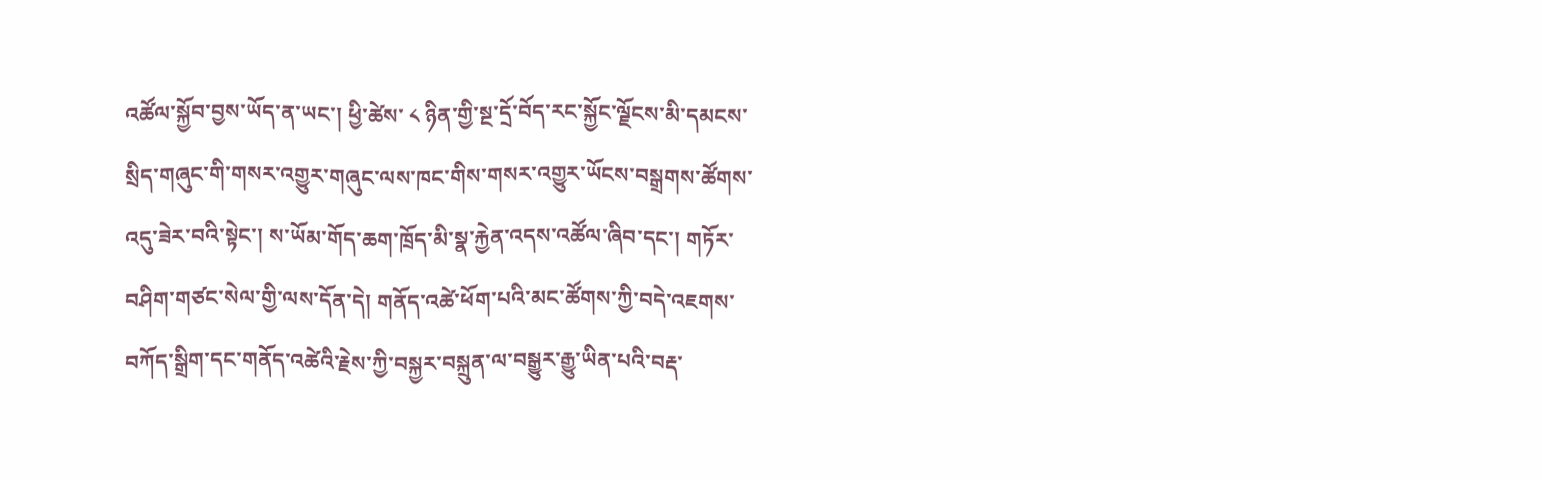འཚོལ་སྐྱོབ་བྱས་ཡོད་ན་ཡང་། ཕྱི་ཚེས་ ༨ ཉིན་གྱི་སྔ་དྲོ་བོད་རང་སྐྱོང་ལྗོངས་མི་དམངས་སྲིད་གཞུང་གི་གསར་འགྱུར་གཞུང་ལས་ཁང་གིས་གསར་འགྱུར་ཡོངས་བསྒྲགས་ཚོགས་འདུ་ཟེར་བའི་སྟེང་། ས་ཡོམ་གོད་ཆག་ཁྲོད་མི་སྣ་རྐྱེན་འདས་འཚོལ་ཞིབ་དང་། གཏོར་བཤིག་གཙང་སེལ་གྱི་ལས་དོན་དེ། གནོད་འཚེ་ཕོག་པའི་མང་ཚོགས་ཀྱི་བདེ་འཇགས་བཀོད་སྒྲིག་དང་གནོད་འཚེའི་རྗེས་ཀྱི་བསྐྱར་བསྐྲུན་ལ་བསྒྱུར་རྒྱུ་ཡིན་པའི་བརྡ་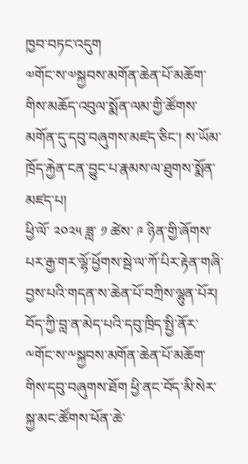ཁྱབ་བཏང་འདུག
༧གོང་ས་༧སྐྱབས་མགོན་ཆེན་པོ་མཆོག་གིས་མཆོད་འབུལ་སྨོན་ལམ་གྱི་ཚོགས་མགོན་དུ་དབུ་བཞུགས་མཛད་ཅིང་། ས་ཡོམ་ཁྲོད་རྐྱེན་ངན་བྱུང་པ་རྣམས་ལ་ཐུགས་སྨོན་མཛད་པ།
ཕྱི་ལོ་ ༢༠༢༥ ཟླ་ ༡ ཚེས་ ༩ ཉིན་གྱི་ཞོགས་པར་རྒྱ་གར་ལྷོ་ཕྱོགས་སྦེ་ལ་ཀོ་པིར་རྟེན་གཞི་བྱས་པའི་གདན་ས་ཆེན་པོ་བཀྲིས་ལྷུན་པོར། བོད་ཀྱི་བླ་ན་མེད་པའི་དབུ་ཁྲིད་སྤྱི་ནོར་༸གོང་ས་༸སྐྱབས་མགོན་ཆེན་པོ་མཆོག་གིས་དབུ་བཞུགས་ཐོག ཕྱི་ནང་བོད་མི་སེར་སྐྱ་མང་ཚོགས་ཕོན་ཆེ་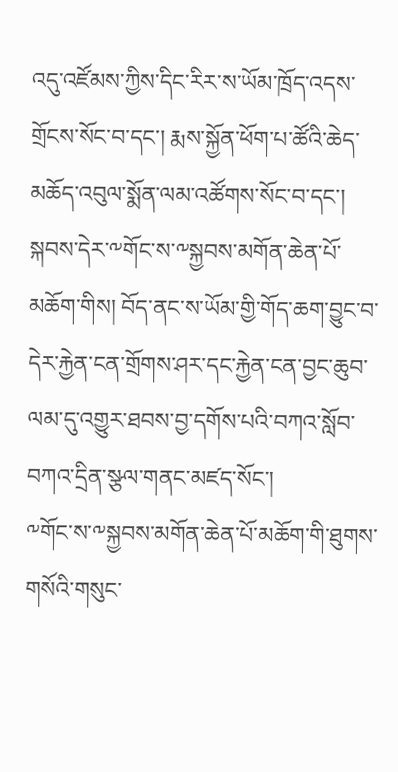འདུ་འཛོམས་ཀྱིས་དིང་རིར་ས་ཡོམ་ཁྲོད་འདས་གྲོངས་སོང་བ་དང་། རྨས་སྐྱོན་ཕོག་པ་ཚོའི་ཆེད་མཆོད་འབུལ་སྨོན་ལམ་འཚོགས་སོང་བ་དང་། སྐབས་དེར་༸གོང་ས་༸སྐྱབས་མགོན་ཆེན་པོ་མཆོག་གིས། བོད་ནང་ས་ཡོམ་གྱི་གོད་ཆག་བྱུང་བ་དེར་རྐྱེན་ངན་གྲོགས་ཤར་དང་རྐྱེན་ངན་བྱང་ཆུབ་ལམ་དུ་འགྱུར་ཐབས་བྱ་དགོས་པའི་བཀའ་སློབ་བཀའ་དྲིན་སྩལ་གནང་མཛད་སོང་།
༸གོང་ས་༸སྐྱབས་མགོན་ཆེན་པོ་མཆོག་གི་ཐུགས་གསོའི་གསུང་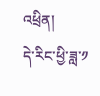འཕྲིན།
དེ་རིང་ཕྱི་ཟླ་༡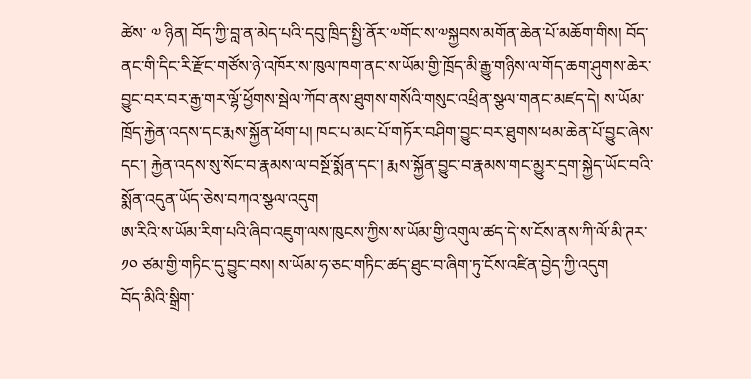ཚེས་ ༧ ཉིན། བོད་ཀྱི་བླ་ན་མེད་པའི་དབུ་ཁྲིད་སྤྱི་ནོར་༧གོང་ས་༧སྐྱབས་མགོན་ཆེན་པོ་མཆོག་གིས། བོད་ནང་གི་དིང་རི་རྫོང་གཙོས་ཉེ་འཁོར་ས་ཁུལ་ཁག་ནང་ས་ཡོམ་གྱི་ཁྲོད་མི་རྒྱུ་གཉིས་ལ་གོད་ཆག་ཤུགས་ཆེར་བྱུང་བར་བར་རྒྱ་གར་ལྷོ་ཕྱོགས་སྦེལ་ཀོབ་ནས་ཐུགས་གསོའི་གསུང་འཕྲིན་སྩལ་གནང་མཛད་དེ། ས་ཡོམ་ཁྲོད་རྐྱེན་འདས་དང་རྨས་སྐྱོན་ཕོག་པ། ཁང་པ་མང་པོ་གཏོར་བཤིག་བྱུང་བར་ཐུགས་ཕམ་ཆེན་པོ་བྱུང་ཞེས་དང་། རྐྱེན་འདས་སུ་སོང་བ་རྣམས་ལ་བསྔོ་སྨོན་དང་། རྨས་སྐྱོན་བྱུང་བ་རྣམས་གང་མྱུར་དྲག་སྐྱེད་ཡོང་བའི་སྨོན་འདུན་ཡོད་ཅེས་བཀའ་སྩལ་འདུག
ཨ་རིའི་ས་ཡོམ་རིག་པའི་ཞིབ་འཇུག་ལས་ཁུངས་ཀྱིས་ས་ཡོམ་གྱི་འགུལ་ཚད་དེ་ས་ངོས་ནས་ཀི་ལོ་མི་ཊར་ ༡༠ ཙམ་གྱི་གཏིང་དུ་བྱུང་བས། ས་ཡོམ་ཧ་ཅང་གཏིང་ཚད་ཐུང་བ་ཞིག་ཏུ་ངོས་འཛིན་བྱེད་ཀྱི་འདུག
བོད་མིའི་སྒྲིག་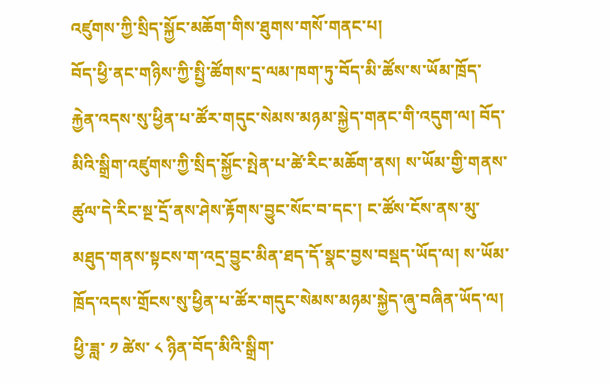འཛུགས་ཀྱི་སྲིད་སྐྱོང་མཆོག་གིས་ཐུགས་གསོ་གནང་པ།
བོད་ཕྱི་ནང་གཉིས་ཀྱི་སྤྱི་ཚོགས་དྲ་ལམ་ཁག་ཏུ་བོད་མི་ཚོས་ས་ཡོམ་ཁྲོད་རྐྱེན་འདས་སུ་ཕྱིན་པ་ཚོར་གདུང་སེམས་མཉམ་སྐྱེད་གནང་གི་འདུག་ལ། བོད་མིའི་སྒྲིག་འཛུགས་ཀྱི་སྲིད་སྐྱོང་སྤེན་པ་ཚེ་རིང་མཆོག་ནས། ས་ཡོམ་གྱི་གནས་ཚུལ་དེ་རིང་སྔ་དྲོ་ནས་ཤེས་རྟོགས་བྱུང་སོང་བ་དང་། ང་ཚོས་ངོས་ནས་མུ་མཐུད་གནས་སྟངས་ག་འདྲ་བྱུང་མིན་ཐད་དོ་སྣང་བྱས་བསྡད་ཡོད་ལ། ས་ཡོམ་ཁྲོད་འདས་གྲོངས་སུ་ཕྱིན་པ་ཚོར་གདུང་སེམས་མཉམ་སྐྱེད་ཞུ་བཞིན་ཡོད་ལ། ཕྱི་ཟླ་ ༡ ཚེས་ ༨ ཉིན་བོད་མིའི་སྒྲིག་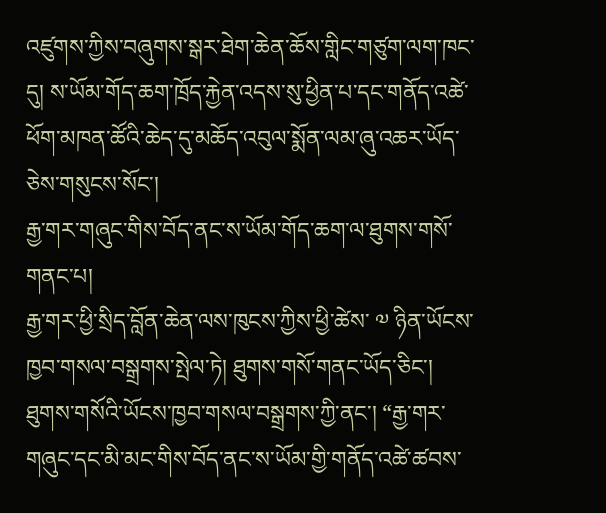འཛུགས་ཀྱིས་བཞུགས་སྒར་ཐེག་ཆེན་ཆོས་གླིང་གཙུག་ལག་ཁང་དུ། ས་ཡོམ་གོད་ཆག་ཁྲོད་རྐྱེན་འདས་སུ་ཕྱིན་པ་དང་གནོད་འཚེ་ཕོག་མཁན་ཚོའི་ཆེད་དུ་མཆོད་འབུལ་སྨོན་ལམ་ཞུ་འཆར་ཡོད་ཅེས་གསུངས་སོང་།
རྒྱ་གར་གཞུང་གིས་བོད་ནང་ས་ཡོམ་གོད་ཆག་ལ་ཐུགས་གསོ་གནང་པ།
རྒྱ་གར་ཕྱི་སྲིད་བློན་ཆེན་ལས་ཁུངས་ཀྱིས་ཕྱི་ཚེས་ ༧ ཉིན་ཡོངས་ཁྱབ་གསལ་བསྒྲགས་སྤེལ་ཏེ། ཐུགས་གསོ་གནང་ཡོད་ཅིང་། ཐུགས་གསོའི་ཡོངས་ཁྱབ་གསལ་བསྒྲགས་ཀྱི་ནང་། “རྒྱ་གར་གཞུང་དང་མི་མང་གིས་བོད་ནང་ས་ཡོམ་གྱི་གནོད་འཚེ་ཚབས་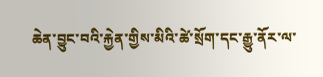ཆེན་བྱུང་བའི་རྐྱེན་གྱིས་མིའི་ཚེ་སྲོག་དང་རྒྱུ་ནོར་ལ་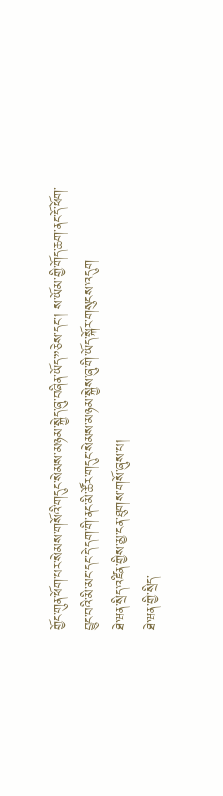གྱོང་གུན་ཕོག་པར་སེམས་གསོའི་གདུང་སེམས་མཉམ་སྐྱེད་ཞུ་བཞིན་ཡོད་”ཅེས་དང་། ས་ཡོམ་གྱི་གོད་ཆག་ནང་དོ་ཕོག་བྱུང་བའི་མི་མང་དང་དེ་དག་གི་ནང་མི་ཚོར་གདུང་སེམས་མཉམ་སྐྱེས་ཞུ་གི་ཡོད་སྐོར་གསུངས་འདུག
ཐེ་ཝན་སྲིད་འཛིན་གྱིས་མྱ་ངན་ཐུགས་གསོ་ཞུས་པ།
ཐེ་ཝན་གྱི་སྲིད་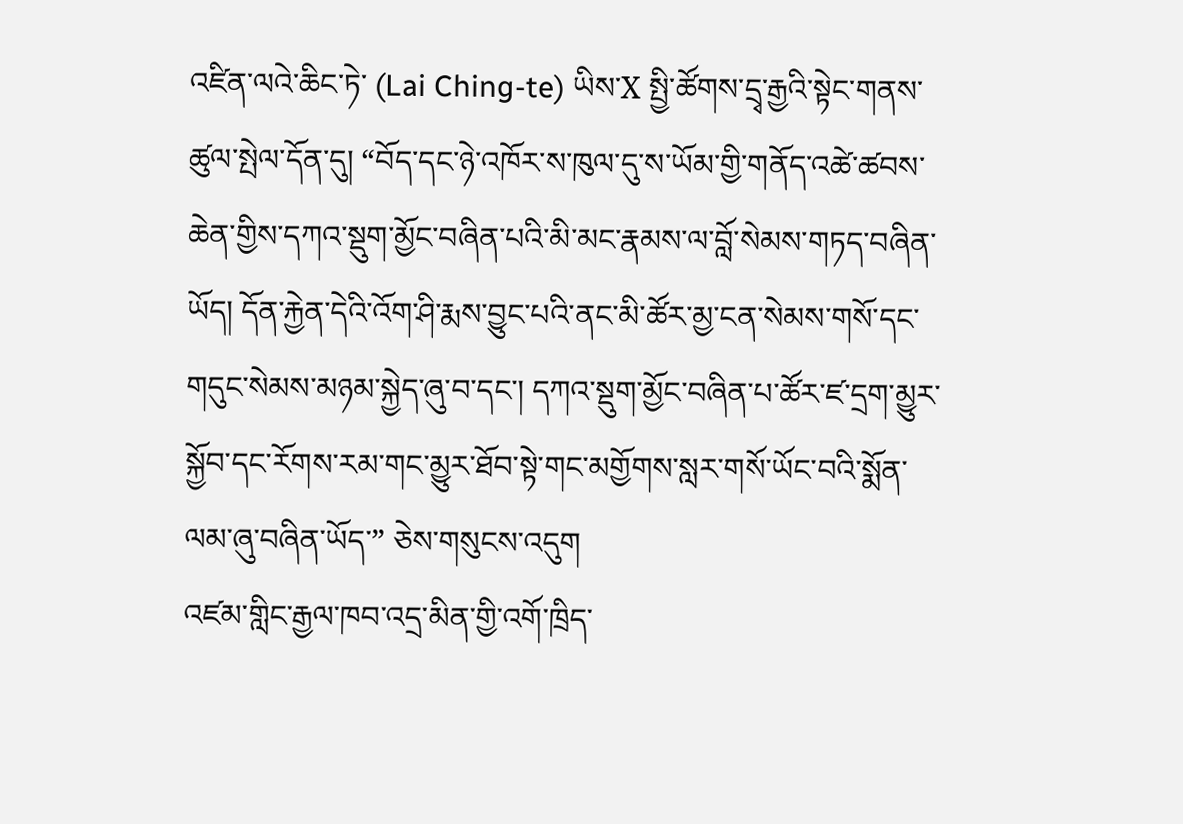འཛིན་ལའེ་ཆིང་ཏེ་ (Lai Ching-te) ཡིས་X སྤྱི་ཚོགས་དྲྭ་རྒྱའི་སྟེང་གནས་ཚུལ་སྤེལ་དོན་དུ། “བོད་དང་ཉེ་འཁོར་ས་ཁུལ་དུ་ས་ཡོམ་གྱི་གནོད་འཚེ་ཚབས་ཆེན་གྱིས་དཀའ་སྡུག་མྱོང་བཞིན་པའི་མི་མང་རྣམས་ལ་བློ་སེམས་གཏད་བཞིན་ཡོད། དོན་རྐྱེན་དེའི་འོག་ཤི་རྨས་བྱུང་པའི་ནང་མི་ཚོར་མྱ་ངན་སེམས་གསོ་དང་གདུང་སེམས་མཉམ་སྐྱེད་ཞུ་བ་དང་། དཀའ་སྡུག་མྱོང་བཞིན་པ་ཚོར་ཛ་དྲག་མྱུར་སྐྱོབ་དང་རོགས་རམ་གང་མྱུར་ཐོབ་སྟེ་གང་མགྱོགས་སླར་གསོ་ཡོང་བའི་སྨོན་ལམ་ཞུ་བཞིན་ཡོད་” ཅེས་གསུངས་འདུག
འཛམ་གླིང་རྒྱལ་ཁབ་འདྲ་མིན་གྱི་འགོ་ཁྲིད་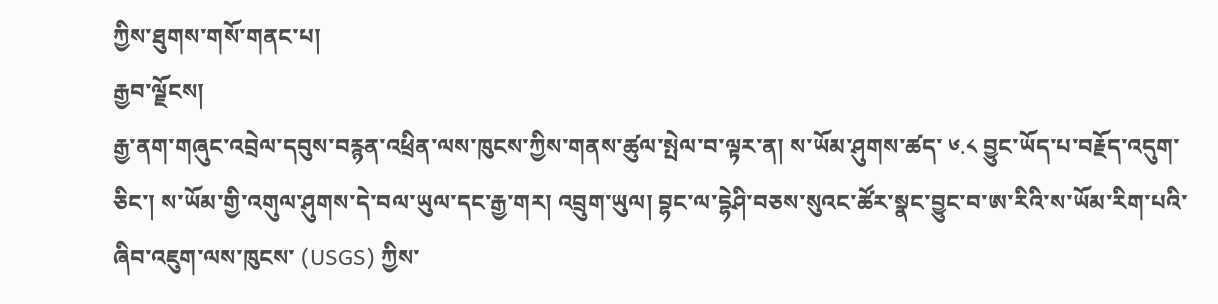ཀྱིས་ཐུགས་གསོ་གནང་པ།
རྒྱབ་ལྗོངས།
རྒྱ་ནག་གཞུང་འབྲེལ་དབུས་བརྙན་འཕྲིན་ལས་ཁུངས་ཀྱིས་གནས་ཚུལ་སྤེལ་བ་ལྟར་ན། ས་ཡོམ་ཤུགས་ཚད་ ༦.༨ བྱུང་ཡོད་པ་བརྗོད་འདུག་ཅིང་། ས་ཡོམ་གྱི་འགུལ་ཤུགས་དེ་བལ་ཡུལ་དང་རྒྱ་གར། འབྲུག་ཡུལ། བྷང་ལ་དྷེཤི་བཅས་སུའང་ཚོར་སྣང་བྱུང་བ་ཨ་རིའི་ས་ཡོམ་རིག་པའི་ཞིབ་འཇུག་ལས་ཁུངས་ (USGS) ཀྱིས་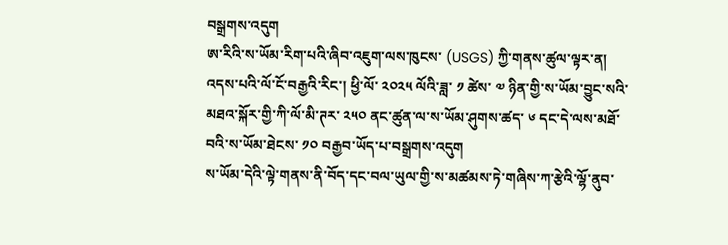བསྒྲགས་འདུག
ཨ་རིའི་ས་ཡོམ་རིག་པའི་ཞིབ་འཇུག་ལས་ཁུངས་ (USGS) ཀྱི་གནས་ཚུལ་ལྟར་ན། འདས་པའི་ལོ་ངོ་བརྒྱའི་རིང་། ཕྱི་ལོ་ ༢༠༢༥ ལོའི་ཟླ་ ༡ ཚེས་ ༧ ཉིན་གྱི་ས་ཡོམ་བྱུང་སའི་མཐའ་སྐོར་གྱི་ཀི་ལོ་མི་ཊར་ ༢༥༠ ནང་ཚུན་ལ་ས་ཡོམ་ཤུགས་ཚད་ ༦ དང་དེ་ལས་མཐོ་བའི་ས་ཡོམ་ཐེངས་ ༡༠ བརྒྱབ་ཡོད་པ་བསྒྲགས་འདུག
ས་ཡོམ་དེའི་ལྟེ་གནས་ནི་བོད་དང་བལ་ཡུལ་གྱི་ས་མཚམས་ཏེ་གཞིས་ཀ་རྩེའི་ལྷོ་ནུབ་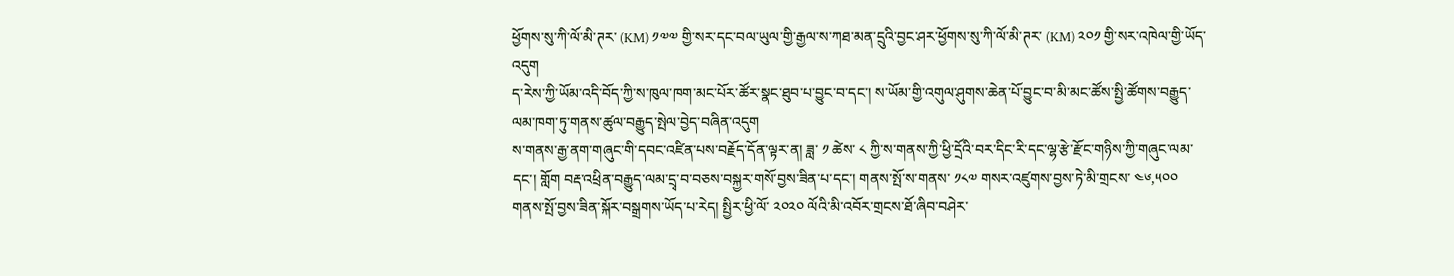ཕྱོགས་སུ་ཀི་ལོ་མི་ཊར་ (KM) ༡༧༧ གྱི་སར་དང་བལ་ཡུལ་གྱི་རྒྱལ་ས་ཀཐ་མན་དྲུའི་བྱང་ཤར་ཕྱོགས་སུ་ཀི་ལོ་མི་ཊར་ (KM) ༢༠༡ གྱི་སར་འཁེལ་གྱི་ཡོད་འདུག
ད་རེས་ཀྱི་ཡོམ་འདི་བོད་ཀྱི་ས་ཁུལ་ཁག་མང་པོར་ཚོར་སྣང་ཐུབ་པ་བྱུང་བ་དང་། ས་ཡོམ་གྱི་འགུལ་ཤུགས་ཆེན་པོ་བྱུང་བ་མི་མང་ཚོས་སྤྱི་ཚོགས་བརྒྱུད་ལམ་ཁག་ཏུ་གནས་ཚུལ་བརྒྱུད་སྤེལ་བྱེད་བཞིན་འདུག
ས་གནས་རྒྱ་ནག་གཞུང་གི་དབང་འཛིན་པས་བརྗོད་དོན་ལྟར་ན། ཟླ་ ༡ ཚེས་ ༨ ཀྱི་ས་གནས་ཀྱི་ཕྱི་དྲོའི་བར་དིང་རི་དང་ལྷ་རྩེ་རྫོང་གཉིས་ཀྱི་གཞུང་ལམ་དང་། གློག བརྡ་འཕྲིན་བརྒྱུད་ལམ་དྲྭ་བ་བཅས་བསྐྱར་གསོ་བྱས་ཟིན་པ་དང་། གནས་སྤོ་ས་གནས་ ༡༨༧ གསར་འཛུགས་བྱས་ཏེ་མི་གྲངས་ ༤༦,༥༠༠ གནས་སྤོ་བྱས་ཟིན་སྐོར་བསྒྲགས་ཡོད་པ་རེད། སྤྱིར་ཕྱི་ལོ་ ༢༠༢༠ ལོའི་མི་འབོར་གྲངས་ཐོ་ཞིབ་བཤེར་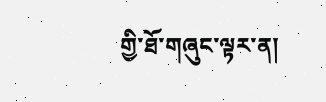གྱི་ཐོ་གཞུང་ལྟར་ན།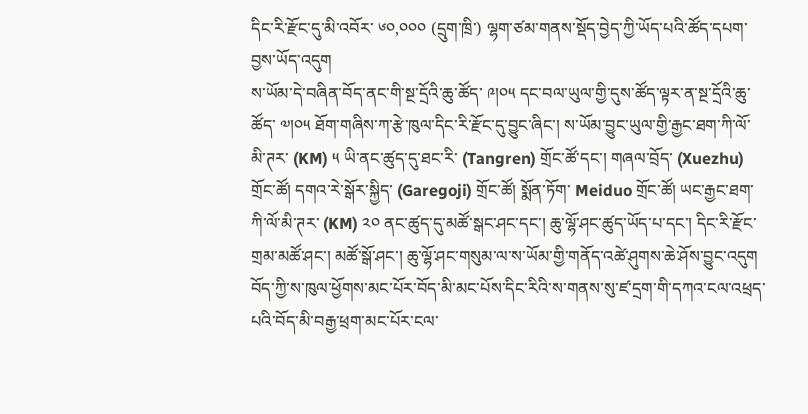དིང་རི་རྫོང་དུ་མི་འབོར་ ༦༠,༠༠༠ (དྲུག་ཁྲི་) ལྷག་ཙམ་གནས་སྡོད་བྱེད་ཀྱི་ཡོད་པའི་ཚོད་དཔག་བྱས་ཡོད་འདུག
ས་ཡོམ་དེ་བཞིན་བོད་ནང་གི་སྔ་དྲོའི་ཆུ་ཚོད་ ༩།༠༥ དང་བལ་ཡུལ་གྱི་དུས་ཚོད་ལྟར་ན་སྔ་དྲོའི་ཆུ་ཚོད་ ༧།༠༥ ཐོག་གཞིས་ཀ་རྩེ་ཁུལ་དིང་རི་རྫོང་དུ་བྱུང་ཞིང་། ས་ཡོམ་བྱུང་ཡུལ་གྱི་རྒྱང་ཐག་ཀི་ལོ་མི་ཊར་ (KM) ༥ ཡི་ནང་ཚུད་དུ་ཐང་རི་ (Tangren) གྲོང་ཚོ་དང་། གཞལ་བྲོད་ (Xuezhu) གྲོང་ཚོ། དགའ་རེ་སྒོར་སྐྱིད་ (Garegoji) གྲོང་ཚོ། སྨོན་ཏོག་ Meiduo གྲོང་ཚོ། ཡང་རྒྱང་ཐག་ཀི་ལོ་མི་ཊར་ (KM) ༢༠ ནང་ཚུད་དུ་མཚོ་སྒང་ཤང་དང་། ཆུ་ལྷོ་ཤང་ཚུད་ཡོད་པ་དང་། དིང་རི་རྫོང་གྲམ་མཚོ་ཤང་། མཚོ་སྒོ་ཤང་། ཆུ་ལྷོ་ཤང་གསུམ་ལ་ས་ཡོམ་གྱི་གནོད་འཚེ་ཤུགས་ཆེ་ཤོས་བྱུང་འདུག
བོད་ཀྱི་ས་ཁུལ་ཕྱོགས་མང་པོར་བོད་མི་མང་པོས་དིང་རིའི་ས་གནས་སུ་ཛ་དྲག་གི་དཀའ་ངལ་འཕྲད་པའི་བོད་མི་བརྒྱ་ཕྲག་མང་པོར་ངལ་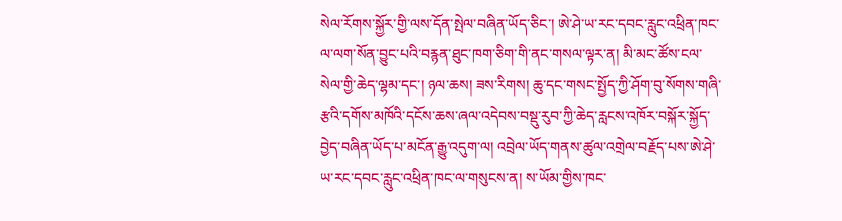སེལ་རོགས་སྐྱོར་གྱི་ལས་དོན་སྤེལ་བཞིན་ཡོད་ཅིང་། ཨེ་ཤེ་ཡ་རང་དབང་རླུང་འཕྲིན་ཁང་ལ་ལག་སོན་བྱུང་པའི་བརྙན་ཐུང་ཁག་ཅིག་གི་ནང་གསལ་ལྟར་ན། མི་མང་ཚོས་ངལ་སེལ་གྱི་ཆེད་ལྷམ་དང་། ཉལ་ཆས། ཟས་རིགས། ཆུ་དང་གསང་སྤྱོད་ཀྱི་ཤོག་བུ་སོགས་གཞི་རྩའི་དགོས་མཁོའི་དངོས་ཆས་ཞལ་འདེབས་བསྡུ་རུབ་ཀྱི་ཆེད་རླངས་འཁོར་བསྐོར་སྐྱོད་བྱེད་བཞིན་ཡོད་པ་མངོན་རྒྱུ་འདུག་ལ། འབྲེལ་ཡོད་གནས་ཚུལ་འགྲེལ་བརྗོད་པས་ཨེ་ཤེ་ཡ་རང་དབང་རླུང་འཕྲིན་ཁང་ལ་གསུངས་ན། ས་ཡོམ་གྱིས་ཁང་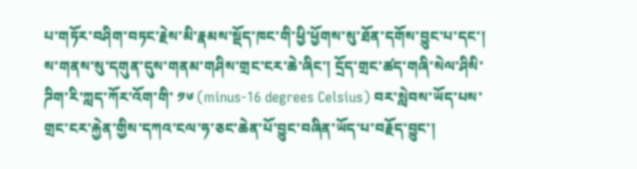པ་གཏོར་བཤིག་བཏང་རྗེས་མི་རྣམས་སྡོད་ཁང་གི་ཕྱི་ཕྱོགས་སུ་ཐོན་དགོས་བྱུང་པ་དང་། ས་གནས་སུ་དགུན་དུས་གནམ་གཤིས་གྲང་ངར་ཆེ་ཞིང་། དྲོད་གྲང་ཚད་གཞི་སེལ་ཤིསི་ཌིག་རི་ཀླད་ཀོར་འོག་གི་ ༡༦ (minus-16 degrees Celsius) བར་སླེབས་ཡོད་པས་གྲང་ངར་རྐྱེན་གྱིས་དཀའ་ངལ་ཧ་ཅང་ཆེན་པོ་བྱུང་བཞིན་ཡོད་པ་བརྗོད་བྱུང་།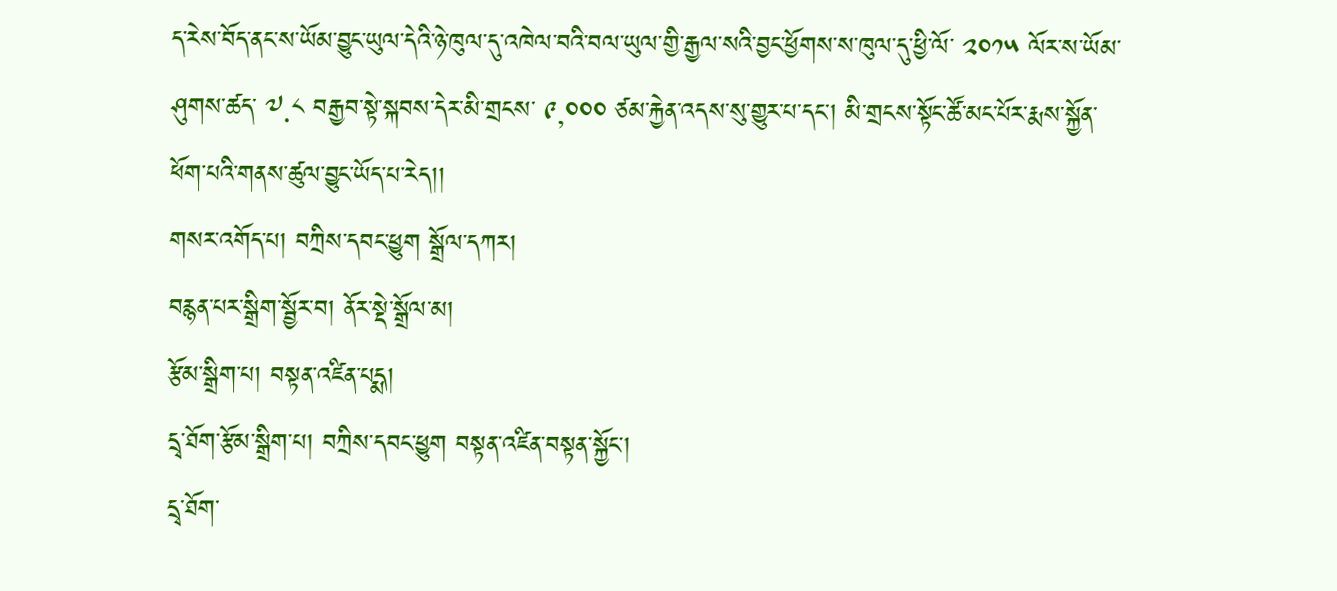ད་རེས་བོད་ནང་ས་ཡོམ་བྱུང་ཡུལ་དེའི་ཉེ་ཁུལ་དུ་འཁེལ་བའི་བལ་ཡུལ་གྱི་རྒྱལ་སའི་བྱང་ཕྱོགས་ས་ཁུལ་དུ་ཕྱི་ལོ་ ༢༠༡༥ ལོར་ས་ཡོམ་ཤུགས་ཚད་ ༧.༨ བརྒྱབ་སྟེ་སྐབས་དེར་མི་གྲངས་ ༩,༠༠༠ ཙམ་རྐྱེན་འདས་སུ་གྱུར་པ་དང་། མི་གྲངས་སྟོང་ཚོ་མང་པོར་རྨས་སྐྱོན་ཕོག་པའི་གནས་ཚུལ་བྱུང་ཡོད་པ་རེད།།
གསར་འགོད་པ། བཀྲིས་དབང་ཕྱུག སྒྲོལ་དཀར།
བརྙན་པར་སྒྲིག་སྦྱོར་བ། ནོར་སྡེ་སྒྲོལ་མ།
རྩོམ་སྒྲིག་པ། བསྟན་འཛིན་པདྨ།
དྲྭ་ཐོག་རྩོམ་སྒྲིག་པ། བཀྲིས་དབང་ཕྱུག བསྟན་འཛིན་བསྟན་སྐྱོང་།
དྲྭ་ཐོག་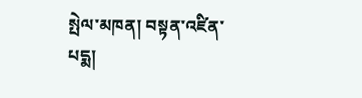སྤེལ་མཁན། བསྟན་འཛིན་པདྨ།